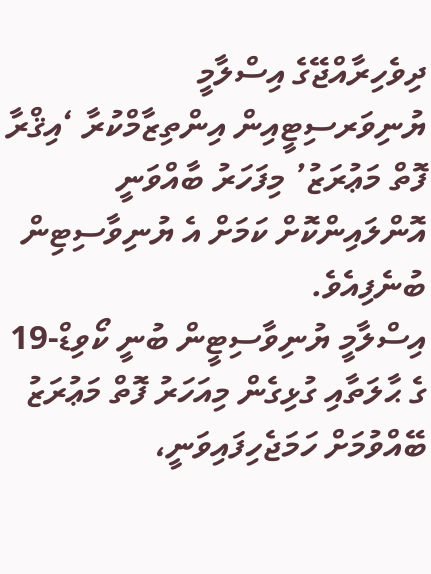ދިވެހިރާއްޖޭގެ އިސްލާމީ ޔުނިވަރސިޓީއިން އިންތިޒާމްކުރާ ‘އިޤްރާ ފޮތް މަޢުރަޒު’ މިފަހަރު ބާއްވަނީ އޮންލައިންކޮށް ކަމަށް އެ ޔުނިވާސިޓިން ބުނެފިއެވެ.
އިސްލާމީ ޔުނިވާސިޓީން ބުނީ ކޯވިޑް-19 ގެ ޙާލަތާއި ގުޅިގެން މިއަހަރު ފޮތް މަޢުރަޒު ބޭއްވުމަށް ހަމަޖެހިފައިވަނީ،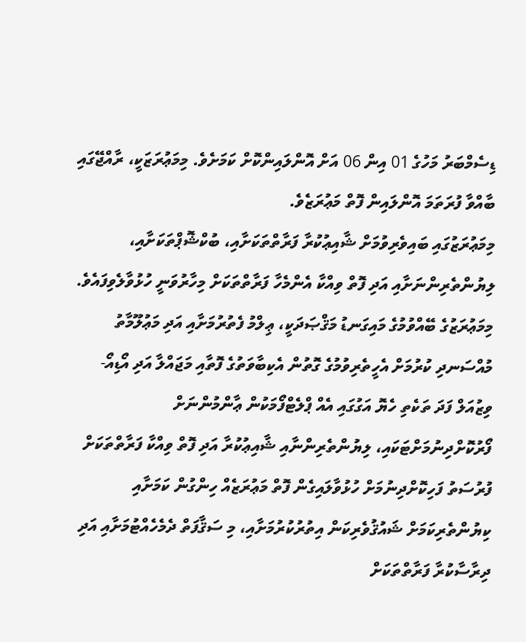ޑިސެމްބަރު މަހުގެ 01 އިން 06 އަށް އޮންލައިންކޮށް ކަމަށެވެ. މިމަޢުރަޒަކީ، ރާއްޖޭގައި ބާއްވާ ފުރަތަމަ އޮންލައިން ފޮތް މަޢުރަޒެވެ.
މިމަޢުރަޒުގައި ބައިވެރިވުމަށް ޝާއިޢުކުރާ ފަރާތްތަކަށާއި، ބުކްޝޮޕްތަކަށާއި، ލިޔުންތެރިންނަށާއި އަދި ފޮތް ވިއްކާ އެންމެހާ ފަރާތްތަކަށް މިހާރުވަނީ ހުޅުވާލެވިފައެވެ.
މިމަޢުރަޒުގެ ބޭއްވުމުގެ މައިގަނޑު މަޤްޞަދަކީ، ޢިލްމު ފެތުރުމަށާއި އަދި މަޢުލޫމާތު މުއްސަނދި ކުރުމަށް އެހީތެރިވުމުގެ ގޮތުން އެކިބާވަތުގެ ފޮތާއި މަޖައްލާ އަދި އޯޑިއޯ-ވިޒުއަލް ފަދަ ތަކެތި ހެޔޮ އަގުގައި އެއް ޕްލެޓްފޯމަކުން ޢާންމުންނަށް ފޯރުކޮށްދިނުމަށްޓަކައި، ލިޔުންތެރިންނާއި ޝާއިޢުކުރާ އަދި ފޮތް ވިއްކާ ފަރާތްތަކަށް ފުރުސަތު ފަހިކޮށްދިނުމަށް ހުޅުވާލައިގެން ފޮތް މަޢުރަޒެއް ހިންގުން ކަމަށާއި ކިޔުންތެރިކަމަށް ޝައުޤުވެރިކަން އިތުރުކުރުމަށާއި، މި ސަޤާފަތް ދެމެހެއްޓުމަށާއި އަދި ދިރާސާކުރާ ފަރާތްތަކަށް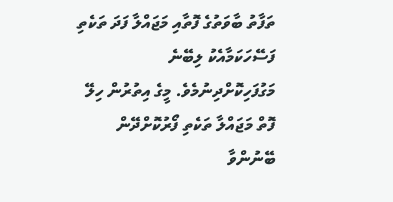ތަފާތު ބާވަތުގެ ފޮތާއި މަޖައްލާ ފަދަ ތަކެތި ފަސޭހަކަމާއެކު ލިބޭނެ މަގުފަހިކޮށްދިނުމެވެ. މީގެ އިތުރުން ހިލޭ ފޮތް މަޖައްލާ ތަކެތި ފޯރުކޮށްދޭން ބޭނުންވާ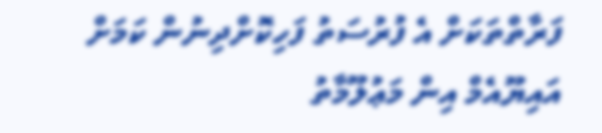ފަރާތްތަކަށް އެ ފުރުސަތު ފަހިކޮށްދިނުން ކަމަށް އައިޔޫއެމް އިން މަޢުލޫމާތު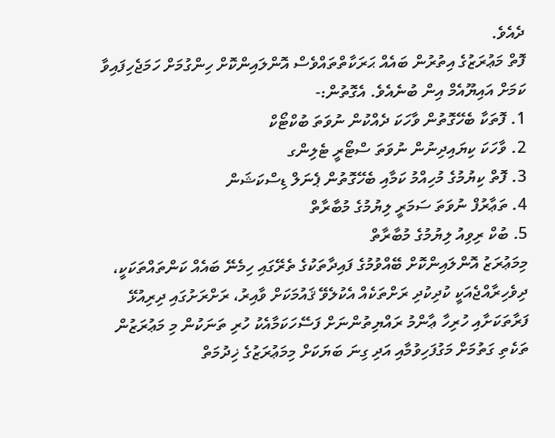ދެއެވެ.
ފޮތް މަޢުރަޒުގެ އިތުރުން ބައެއް ޙަރަކާތްތައްވެސް އޮންލައިންކޮށް ހިންގުމަށް ހަމަޖެހިފައިވާ ކަމަށް އައިޔޫއެމް އިން ބުނެއެވެ. އެގޮތުން:-
1. ފޮތަކާ ބެހޭގޮތުން ވާހަކަ ދެއްކުން ނުވަތަ ބުކްޓޯކް
2. ވާހަކަ ކިޔައިދިނުން ނުވަތަ ސްޓޯރީ ޓެލިންގ
3. ފޮތް ކިޔުމުގެ މުހިއްމު ކަމާއި ބެހޭގޮތުން ޕެނަލް ޑިސްކަޝަން
4. ތަޢާރުފް ނުވަތަ ސަމަރީ ލިޔުމުގެ މުބާރާތް
5. ބުކް ރިވިއު ލިޔުމުގެ މުބާރާތް
މިމަޢުރަޒު އޮންލައިންކޮށް ބޭއްވުމުގެ ފައިދާތަކުގެ ތެރޭގައި ހިމެނޭ ބައެއް ކަންތައްތަކަކީ، ދިވެހިރާއްޖެއަކީ ކުދިކުދި ރަށްތަކެއް އެކުލެވޭ ޤައުމަކަށް ވާއިރު، ރަށްރަށުގައި ދިރިއުޅޭ ފަރާތަކަށާއި ހުރިހާ ޢާންމު ރައްޔިތުންނަށް ފަސޭހަކަމާއެކު ހުރި ތަނަކުން މި މަޢުރަޒުން ތަކެތި ގަތުމަށް މަގުފަހިވުމާއި އަދި ގިނަ ބަޔަކަށް މިމަޢުރަޒުގެ ޚިދުމަތް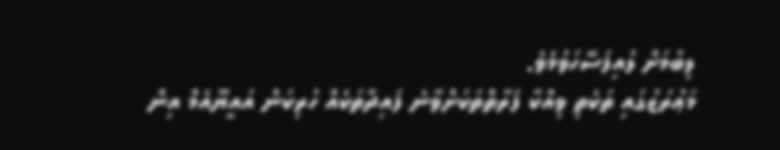ލިބުމަށް ލުއިފަސޭހަވުމެވެ.
މަޢުރަޒުގައި ތަކެތި ވިއްކާ ފަރާތްތަކަށްވާނެ ފައިދާތަކެއް ހުރިކަން އައީޔޫއެމް އިން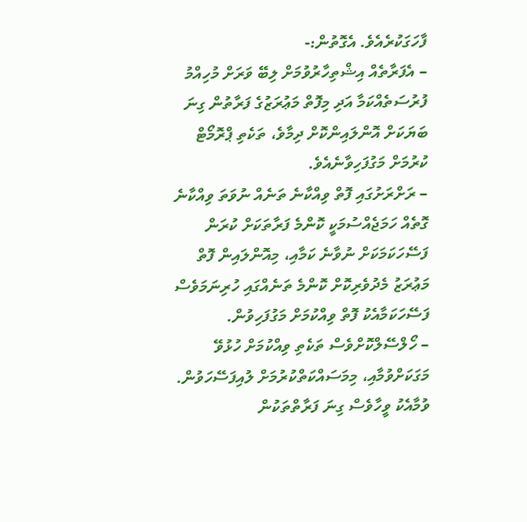ފާހަގަކުރެއެވެ. އެގޮތުން:-
– އެފަރާތެއް އިޝްތިހާރުވުމަށް ލިބޭ ވަރަށް މުހިއްމު ފުރުސަތެއްކަމާ އަދި މިފޮތް މަޢުރަޒުގެ ފަރާތުން ގިނަ ބަޔަކަށް އޮންލައިންކޮށް ދިމާވެ، ތަކެތި ޕްރޮމޯޓް ކުރުމަށް މަގުފަހިވާނެއެވެ.
– ރަށްރަށުގައި ފޮތް ވިއްކާނެ ތަނެއް ނުވަތަ ވިއްކާނެ ގޮތެއް ހަމަޖެއްސުމަކީ ކޮންމެ ފަރާތަކަށް ކުރަން ފަސޭހަކަމަކަށް ނުވާނެ ކަމާއި، މިއޮންލައިން ފޮތް މަޢުރަޒު މެދުވެރިކޮށް ކޮންމެ ތަނެއްގައި ހުރިނަމަވެސް ފަސޭހަކަމާއެކު ފޮތް ވިއްކުމަށް މަގުފަހިވުން.
– ހޯލްސޭލްކޮށްވެސް ތަކެތި ވިއްކުމަށް ހުޅުވޭ މަގަކަށްވުމާއި، މިމަސައްކަތްކުރުމަށް ލުއިފަސޭހަވުން.
ވުމާއެކު ވީހާވެސް ގިނަ ފަރާތްތަކުން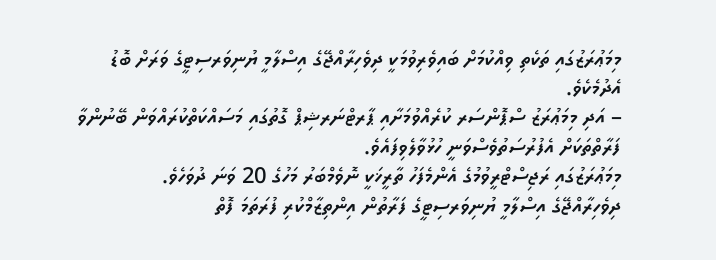މިމަޢުރަޒުގައި ތަކެތި ވިއްކުމަށް ބައިވެރިވުމަކީ ދިވެހިރާއްޖޭގެ އިސްލާމީ ޔުނިވަރސިޓީގެ ވަރަށް ބޮޑު އެދުމެކެވެ.
– އަދި މިމަޢުރަޒު ސްޕޮންސަރ ކުރެއްވުމަށާއި ޕާރޓްނަރޝިޕް ގޮތުގައި މަސައްކަތްކުރައްވަން ބޭނުންވާ ފަރާތްތަކަށް އެފުރުސަތުވެސްވަނީ ހުޅުވާލެވިފައެވެ.
މިމަޢުރަޒުގައި ރަޖިސްޓްރީވުމުގެ އެންމެފަހު ތާރީޚަކީ ނޮވެމްބަރު މަހުގެ 20 ވަނަ ދުވަހެވެ.
ދިވެހިރާއްޖޭގެ އިސްލާމީ ޔުނިވަރސިޓީގެ ފަރާތުން އިންތިޒާމްކުރި ފުރަތަމަ ފޮތް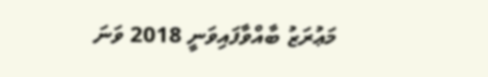މަޢުރަޒު ބާއްވާފައިވަނީ 2018 ވަނަ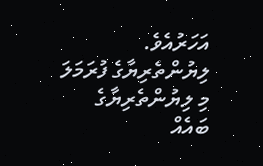އަހަރުއެވެ.
ލިޔުންތެރިޔާގެ ފުރަމަލަ
މި ލިޔުންތެރިޔާގެ ބައެއް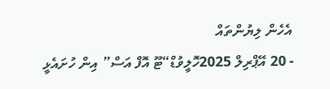އެހެން ލިޔުންތައް
- 20 އޭޕްރިލް 2025ހޮލީވުޑް“ޓޫ އޮފް އަސް” އިން ހުށައެޅީ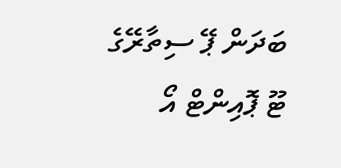ބަދަން ޕޭ ސިތާރޭގެ ޓޫ ޕޮއިންޓް އޯ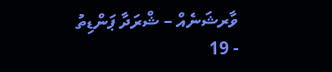ވާރޝަނެއް – ޝްރަދާ ޕަންޑިތު
- 19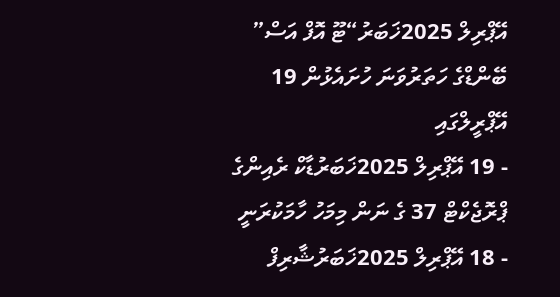އޭޕްރިލް 2025ޚަބަރު“ޓޫ އޮފް އަސް” ބޭންޑްގެ ހަތަރުވަނަ ހުށައެޅުން 19 އޭޕްރީލްގައި
- 19 އޭޕްރިލް 2025ޚަބަރުޑާކް ރެއިންގެ ޕްރޮޖެކްޓް 37 ގެ ނަން މިމަހު ހާމަކުރަނީ
- 18 އޭޕްރިލް 2025ޚަބަރުޝާރިފް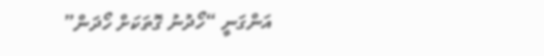އަންގަނީ “ހޯދުނު ގޮތަކަށް ހޯދަން”